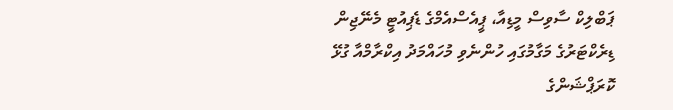ޕަބްލިކް ސާވިސް މީޑިއާ، ޕީއެސްއެމްގެ ޑެޕިއުޓީ މެނޭޖިން ޑިރެކްޓަރުގެ މަގާމުގައި ހުންނެވި މުހައްމަދު އިކްރާމްއާ ގުޅޭ ކޮރަޕްޝަންގެ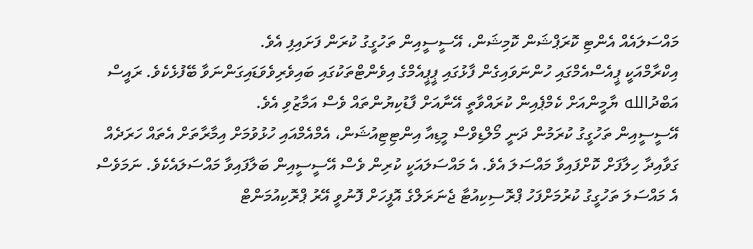މައްސަލައެއް އެންޓި ކޮރަޕްޝަން ކޮމިޝަން، އޭސީސީއިން ތަހުގީގު ކުރަން ފަށައިފި އެވެ.
އިކްރާމްއަކީ ޕީއެސްއެމްގައި ހުންނަވައިގެން ފާޅުގައި ޕީޕީއެމްގެ އިވެންޓްތަކުގައި ބައިވެރިވެވަޑައިގަންނަވާ ބޭފުޅެކެވެ. ރައީސް އަބްދުالله ޔާމީންއަށް ކެމްޕެއިން ކުރައްވާތީ އޭނާއަށް ފާޑުކިޔުންތައް ވެސް އަމާޒުވި އެވެ.
އޭސީސީއިން ތަހުގީގު ކުރަމުން ދަނީ މޯލްޑިވްސް މީޑިއާ އިންޓިޓިއުޝަން، އެމްއެމްއައި ހުޅުވުމަށް އިމާރާތަށް އެތައް ހަރަދެއް ގަވާއިދާ ހިލާފަށް ކޮށްފައިވާ މައްސަލަ އެވެ. އެ މައްސަލައަކީ ކުރިން ވެސް އޭސީސީއިން ބަލާފައިވާ މައްސަލައެކެވެ. ނަމަވެސް އެ މައްސަލަ ތަހުގީގު ކުރުމަށްފަހު ޕްރޮސިކިއުޓާ ޖެނަރަލްގެ އޮފީހަށް ފޮނުވީ އޭރު ޕްރޮކިއުމަންޓް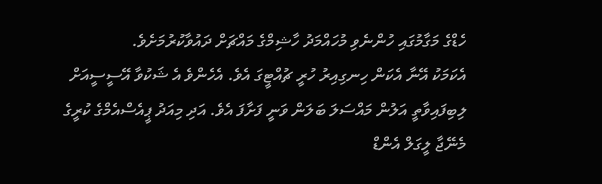ހެޑްގެ މަގާމުގައި ހުންނެވި މުހައްމަދު ހާޝިމްގެ މައްޗަށް ދައުވާކުރުމަށެވެ.
އެކަމަކު އޭނާ އެކަން ހިނގިއިރު ހުރީ ޗުއްޓީގަ އެވެ. އެހެންވެ އެ ޝަކުވާ އޭސީސީއަށް ލިބިފައިވާތީ އަލުން މައްސަލަ ބަލަން ވަނީ ފަށާފަ އެވެ. އަދި މިއަދު ޕީއެސްއެމްގެ ކުރީގެ މެނޭޖާ ލީގަލް އެންޑް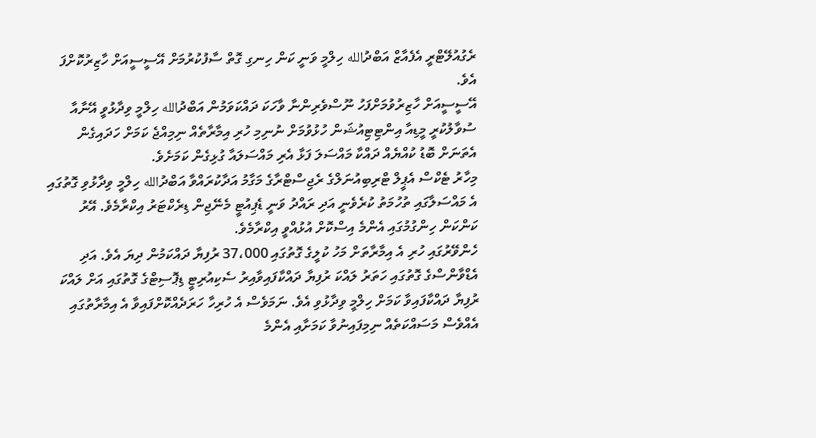ރެގުއުލޭޓްރީ އެފެއާޒް އަބްދުالله ހިލްމީ ވަނީ ކަން ހިނގި ގޮތް ސާފުކުރުމަށް އޭސީސީއަށް ހާޒިރުކޮށްފަ އެވެ.
އޭސީސީއަށް ހާޒިރުވުމަށްފަހު ނޫސްވެރިންނާ ވާހަކަ ދައްކަވަމުން އަބްދުالله ހިލްމީ ވިދާޅުވީ އޭނާއާ ސުވާލުކުރީ މީޑިއާ އިންޓިޓިއުޝަން ހުޅުވުމަށް ނުނިމި ހުރި އިމާރާތެއް ނިމިއްޖެ ކަމަށް ހަދައިގެން އެތަނަށް ބޮޑު ކުއްޔެއް ދައްކާ މައްސަލަ ފަޅާ އެރި މައްސަލައާ ގުޅިގެން ކަމަށެވެ.
މިހާރު ޓެކްސް އެޕީލް ޓްރިބިއުނަލްގެ ރެޖިސްޓްރާގެ މަގާމު އަދާކުރައްވާ އަބްދުالله ހިލްމީ ވިދާޅުވި ގޮތުގައި އެ މައްސަލާގައި ތުހުމަތު ކުރެވެނީ އަދި ރައްދު ވަނީ ޑެޕިއުޓީ މެނޭޖިން ޑިރެކްޓަރު އިކްރާމެވެ. އޭރު ކަންކަން ހިންގުމުގައި އެންމެ އިސްކޮށް އުޅުއްވީ އިކްރާމެވެ.
ހެންވޭރުގައި ހުރި އެ އިމާރާތަށް މަހު ކުލީގެ ގޮތުގައި 37،000 ރުފިޔާ ދައްކަމުން ދިޔަ އެވެ. އަދި އެޑްވާންސްގެ ގޮތުގައި ހަތަރު ލައްކަ ރުފިޔާ ދައްކާފައިވާއިރު ސެކިއުރިޓީ ޑިޕޮސިޓްގެ ގޮތުގައި އަށް ލައްކަ ރުފިޔާ ދައްކާފައިވާ ކަމަށް ހިލްމީ ވިދާޅުވި އެވެ. ނަމަވެސް އެ ހުރިހާ ހަރަދެއްކޮށްފައިވާ އެ އިމާރާތުގައި އެއްވެސް މަސައްކަތެއް ނިމިފައިނުވާ ކަމަށާއި އެންމެ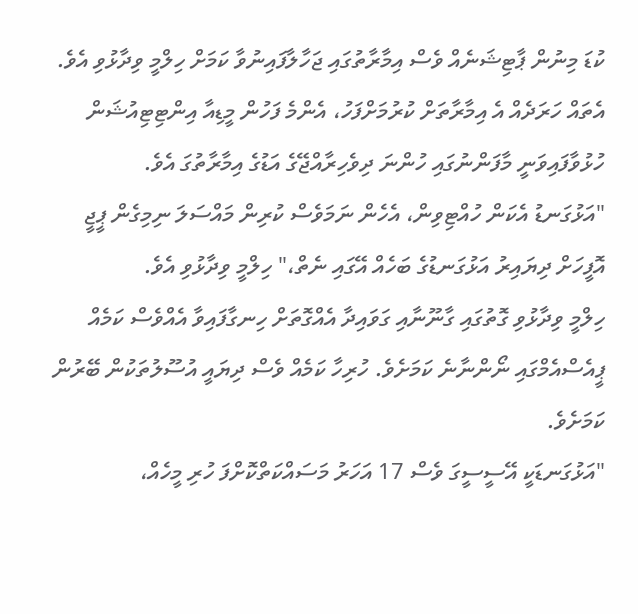ކުޑަ މިނުން ޕާޓިޝަނެއް ވެސް އިމާރާތުގައި ޖަހާލާފައިނުވާ ކަމަށް ހިލްމީ ވިދާޅުވި އެވެ.
އެތައް ހަރަދެއް އެ އިމާރާތަށް ކުރުމަށްފަހު، އެންމެ ފަހުން މީޑިއާ އިންޓިޓިއުޝަން ހުޅުވާފައިވަނީ މާފަންނުގައި ހުންނަ ދިވެހިރާއްޖޭގެ އަޑުގެ އިމާރާތުގަ އެވެ.
"އަޅުގަނޑު އެކަން ހުއްޓިވިން، އެހެން ނަމަވެސް ކުރިން މައްސަލަ ނިމިގެން ޕީޖީ އޮފީހަށް ދިޔައިރު އަޅުގަނޑުގެ ބަހެއް އޭގައި ނެތް،" ހިލްމީ ވިދާޅުވި އެވެ.
ހިލްމީ ވިދާޅުވި ގޮތުގައި ގާނޫނާއި ގަވައިދާ އެއްގޮތަށް ހިނގާފައިވާ އެއްވެސް ކަމެއް ޕީއެސްއެމްގައި ނޯންނާނެ ކަމަށެވެ. ހުރިހާ ކަމެއް ވެސް ދިޔައީ އުސޫލުތަކުން ބޭރުން ކަމަށެވެ.
"އަޅުގަނޑަކީ އޭސީސީގަ ވެސް 17 އަހަރު މަސައްކަތްކޮށްފަ ހުރި މީހެއް،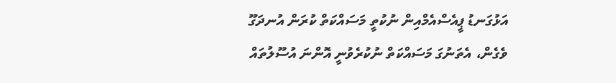އަޅުގަނޑު ޕީއެސްއެމްއިން ނުކުތީ މަސައްކަތް ކުރަން އުނދަގޫ ވެގެން، އެތަނުގަ މަސައްކަތް ނުކުރެވުނީ އޮންނަ އުސޫލުތައް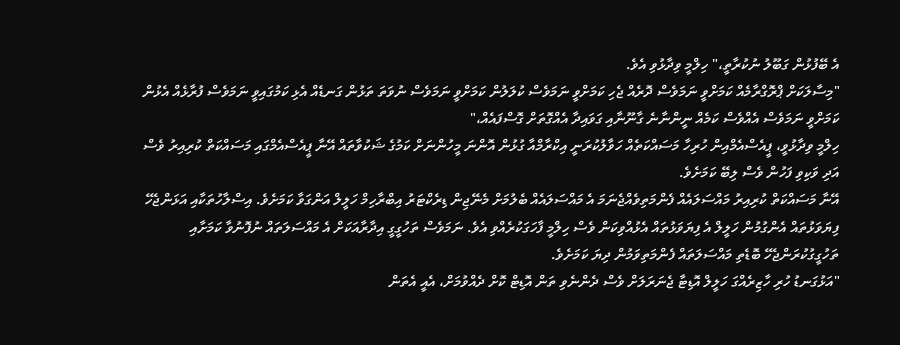އެ ބޭފުޅުން ގަބޫލު ނުކުރާތީ،" ހިލްމީ ވިދާޅުވި އެވެ.
"މިސާލަކަށް ޕްރޮގްރާމެއް ކަމަށްވީ ނަމަވެސް ދޮރެއް ޖެހި ކަމަށްވީ ނަމަވެސް ކުލަލުން ކަމަށްވީ ނަމަވެސް ނުވަތަ ތަޅުން ގަނޑެއް އެޅި ކަމުގައިވީ ނަމަވެސް ފުރާޅެއް އެޅުން ކަމަށްވީ ނަމަވެސް އެއްވެސް ކަމެއް ނީންނާނެ ގާނޫނާއި ގަވައިދާ އެއްގޮތަށް ގޮސްފައެއް،"
ހިލްމީ ވިދާޅުވީ، ޕީއެސްއެމްއިން ހުރިހާ މަސައްކަތެއް ހަވާލުކުރަނީ އިކްރާމްއާ ގުޅުން އޮންނަ މީހުންނަށް ކަމުގެ ޝަކުވާތައް އޭނާ ޕީއެސްއެމްގައި މަސައްކަތް ކުރިއިރު ވެސް އަދި ވަކިވި ފަހުން ވެސް ލިބޭ ކަމަށެވެ.
އޭނާ މަސައްކަތް ކުރިއިރު މައްސަލައެއް ފެންމަތިވެއްޖެނަމަ އެ މައްސަލައެއް ބެލުމަށް މެނޭޖިން ޑިރެކްޓަރު އިބްރާހިމް ހަލީލް އަންގަވާ ކަމަށެވެ. އިސްލާހުތަކާއި އަޅަންޖެހޭ ފިޔަވަޅުތައް އެންގުމުން ހަލީލް އެ ފިޔަވަޅުތައް އެޅުއްވިކަން ވެސް ހިލްމީ ފާހަގަކުރެއްވި އެވެ. ނަމަވެސް ތަހުގީގީ އިދާރާއަކަށް އެ މައްސަލަތައް ނުފޮނުވާ ކަމަށާއި ތަހުގީގުކުރަންޖެހޭ ބޮޑެތި މައްސަލަތައް ފެންމަތިވަމުން ދިޔަ ކަމަށެވެ.
"އަޅުގަނޑު ހުރި ހާޒިރެއްގަ ހަލީލް އޮޑިޓާ ޖެނަރަލަށް ވެސް ދެންނެވި ތަން އޮޑިޓް ކޮށް ދެއްވުމަށް، އެއީ އެތަން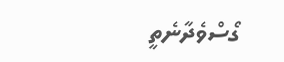ގޯސްވެދާނެތީ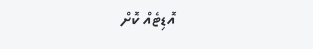އޮޑިޓެއް ކޮށް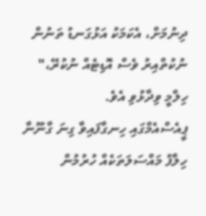ދިނުމަށް، އެކަމަކު އަޅުގަނޑު ތަނުން ނުކުތްއިރު ވެސް އޮޑިޓެއް ނުކުރޭ،" ހިލްމީ ވިދާޅުވި އެވެ.
ޕީއެސްއެމްގައި ހިނގާފައިވާ ގިނަ ގާނޫނާ ހިލާފު މައްސަލަތަކެއް ހުރުމުން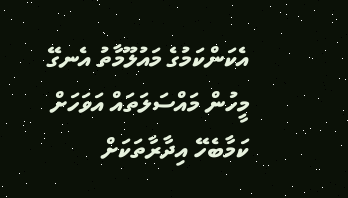އެކަންކަމުގެ މައުލޫމާތު އެނގޭ މީހުން މައްސަލަތައް އަވަހަށް ކަމާބެހޭ އިދާރާތަކަށް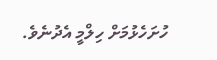ހުށަހެޅުމަށް ހިލްމީ އެދުނެވެ.